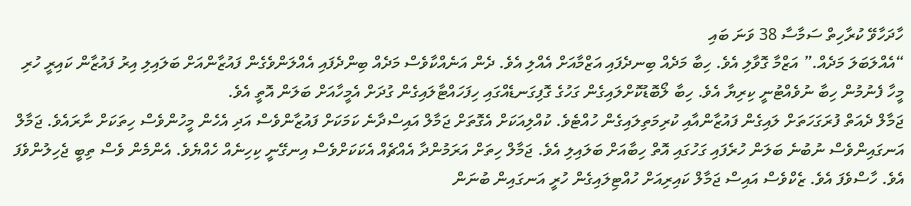ހާދަހާވޭ ކުރާހިތް ސަމާސާ 38 ވަނަ ބައި
“އެއްލަބަލަ މަދެއް.” އަޒްމާ ގޮވާލި އެވެ. ހިބާ މަދެއް ބިނދެފައި އަޒްމާއަށް އެއްލި އެވެ. ދެން އަނެއްކާވެސް މަދެއް ބިންދެފައި އެއްލަންވެގެން ފައުޒާންއަށް ބަލައިލި އިރު ފައުޒާން ކައިރީ ހުރި މީހާ ފެނުމުން ހިބާ ނުވެއްޓުނީ ކިރިޔާ އެވެ. ހިބާ ލޯބޮޑުކޮށްލައިގެން ގަހުގެ ގޮފިގަނޑެއްގައި ހިފަހައްޓާލައިގެން ގުދަށް އެމީހާއަށް ބަލަން އޮތީ އެވެ.
ޖަމާލް ދެއަތް ފުރަގަހަތަށް ލައިގެން ފައުޒާންއާއި ކުރިމަތިލައިގެން ހުއްޓެވެ. ކުއްލިއަކަށް އެގޮތަށް ޖަމާލް އައިސްދާނެ ކަމަކަށް ފައުޒާންވެސް އަދި އެހެން މީހުންވެސް ހިތަކަށް ނާރައެވެ. ޖަމާލް އަނގައިންވެސް ނުބުނެ ބަލަން ހުރެފައި ގަހުގައި އޮތް ހިބާއަށް ބަލައިލި އެވެ. ޖަމާލް ހިތަށް އަރަމުންދާ އެއްޗެއް އެކަކަށްވެސް އިނގޭނީ ކިހިނެއް ހެއްޔެވެ. އެންމެން ވެސް ތިބީ ޖެހިލުންވެފަ އެވެ. ހާސްވެފަ އެވެ. ޒެކްވެސް އައިސް ޖަމާލް ކައިރިއަށް ހުއްޓިލައިގެން ހުރީ އަނގައިން ބުނަން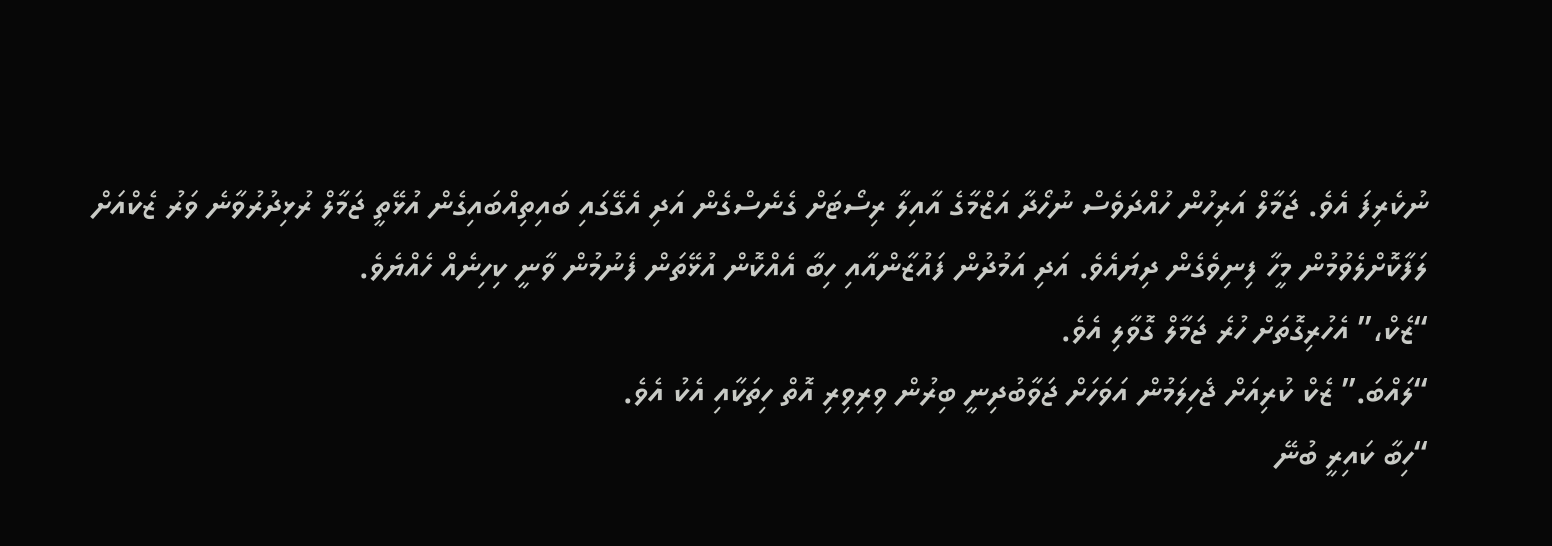ނުކެރިފަ އެވެ. ޖަމާލް އަރިހުން ހުއްދަވެސް ނުހޯދާ އަޒްމާގެ އާއިލާ ރިސޯޓަށް ގެނެސްގެން އަދި އެގޭގައި ބައިތިއްބައިގެން އުޅޭތީ ޖަމާލް ރުޅިދުރުވާނެ ވަރު ޒެކްއަށް ލަފާކޮށްލެވުމުން މީހާ ފިނިވެގެން ދިޔައެވެ. އަދި އަމުދުން ފައުޒާންއާއި ހިބާ އެއްކޮން އުޅޭތަން ފެނުމުން ވާނީ ކިހިނެއް ހެއްޔެވެ.
“ޒެކް،” އެހުރިގޮތަށް ހުރެ ޖަމާލް ގޮވާލި އެވެ.
“ލައްބަ.” ޒެކް ކުރިއަށް ޖެހިލަމުން އަވަހަށް ޖަވާބުދިނީ ބިރުން ވިރިވިރި އޮތް ހިތަކާއި އެކު އެވެ.
“ހިބާ ކައިރީ ބުނޭ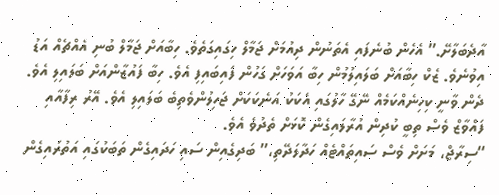އާދެބަލާށޭ.” އެހެން ބުނެފައި އެތަނުން ދިއުމަށް ޖަމާލް ހިގައިގަތެވެ. ހިބާއަށް ޖަމާލް ބުނި އެއްޗެއް އަޑު އިވުނެވެ. ޒެކް ހިބާއަށް ބަލައިލުމުން ހިބާ އަވަހަށް ގަހުން ފައިބައިފި އެވެ. ހިބާ ފައުޒާންއަށް ބަލައިލި އެވެ. ދެން ވާނީ ކިހިނެއްކަމެއް ނޭގޭ ހާލުގައި އެކަކު އަނެކަކަށް ޖަހިލުންވެތިބެ ބަލައިލި އެވެ. އޭރު ރިފާއާއި ފައްވާޒް ވެސް ތިބީ ކުދިން އުރާލައިގެން ކޮޅަށް ތެދުވެ އެވެ.
“ސިރާޖް، މަށަށް ވެސް ސައިތައްޓެއް ހަދާލަދޭތި،” ބަދިގެއިން ސައި ހަދައިގެން ތަބަކުގައި އަތުރައިގެން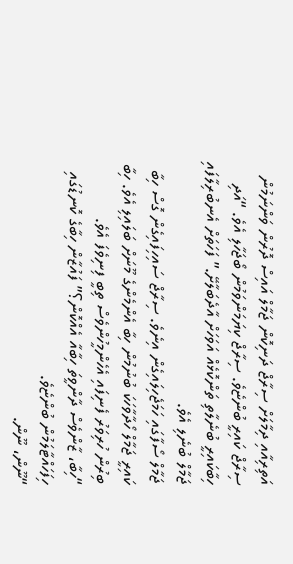އަތިރިއާއި ދިމާލަށް ސިރާޖް ދަނިކޮން ޖަމާލް އައިސް ދޮރުން ވަންނަމުން ސިރާޖް ކައިރީ ބުންޏެވެ. ސިރާޖް ކިޔަމަންވަމުން ބޯޖަހާލި އެވެ. “އަދި ހިބާކައިރީ ބުނެލާތި ތަންކޮޅެއް އަވަހަށް އާދެބަލާށޭ.” ފަހަތަށް އެނބުރިލާފައި ޖަމާލް ބުނެލި އެވެ.
ޖަމާލް ސޯފާގައި ހަމަޖެހިލައިގެން އިނެވެ. ސިރާޖް ސައިހިފައިގެން ގޮސް ހިބާ ކައިރީ ޖަމާލް ހޯދާވާހަކަ ބުނުމުން ހިބާ އެންމެންގެ މޫނަށް ބަލައިލި އެވެ. ހިބާ ބިރުން ހުރިވަރު ފެނިފައި އެހެންމީހުންވެސް ތިބީ ފިނިވެފަ އެވެ.
“ހިބާ، ޒާންވެސް ދާންވީތަ ހިބާއާ އެއްކޮން؟” ފައުޒާން ހިބާގެ ކޮނޑުގައި ހިފަހައްޓާލަމުން ބުންޏެވެ.
“ނޫން، ނޫން.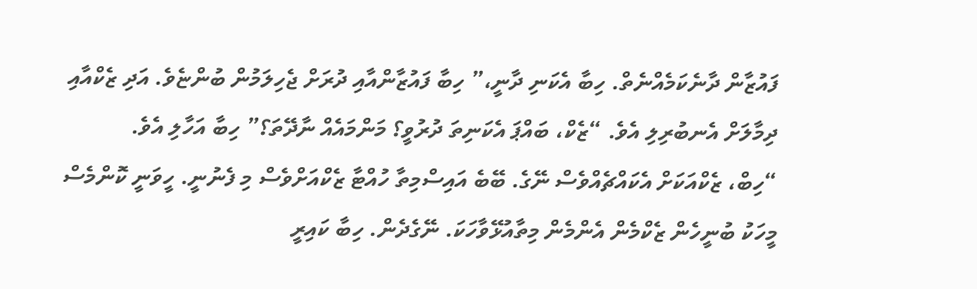ފައުޒާން ދާނެކަމެއްނެތް. ހިބާ އެކަނި ދާނީ،” ހިބާ ފައުޒާންއާއި ދުރަށް ޖެހިލަމުން ބުންޏެވެ. އަދި ޒެކްއާއި ދިމާލަށް އެނބުރިލި އެވެ. “ޒެކް، ބައްޕަ އެކަނިތަ ދުރުވީ؟ މަންމައެއް ނާދޭތަ؟” ހިބާ އަހާލި އެވެ.
“ހިބް، ޒެކްއަކަށް އެކައްޗެއްވެސް ނޭގެ. ބޭބެ އައިސްމިތާ ހުއްޓާ ޒެކްއަށްވެސް މި ފެނުނީ. ހީވަނީ ކޮންމެސް މީހަކު ބުނީހެން ޒެކްމެން އެންމެން މިތާއުޅޭވާހަކަ. ނޭގެދެން. ހިބާ ކައިރީ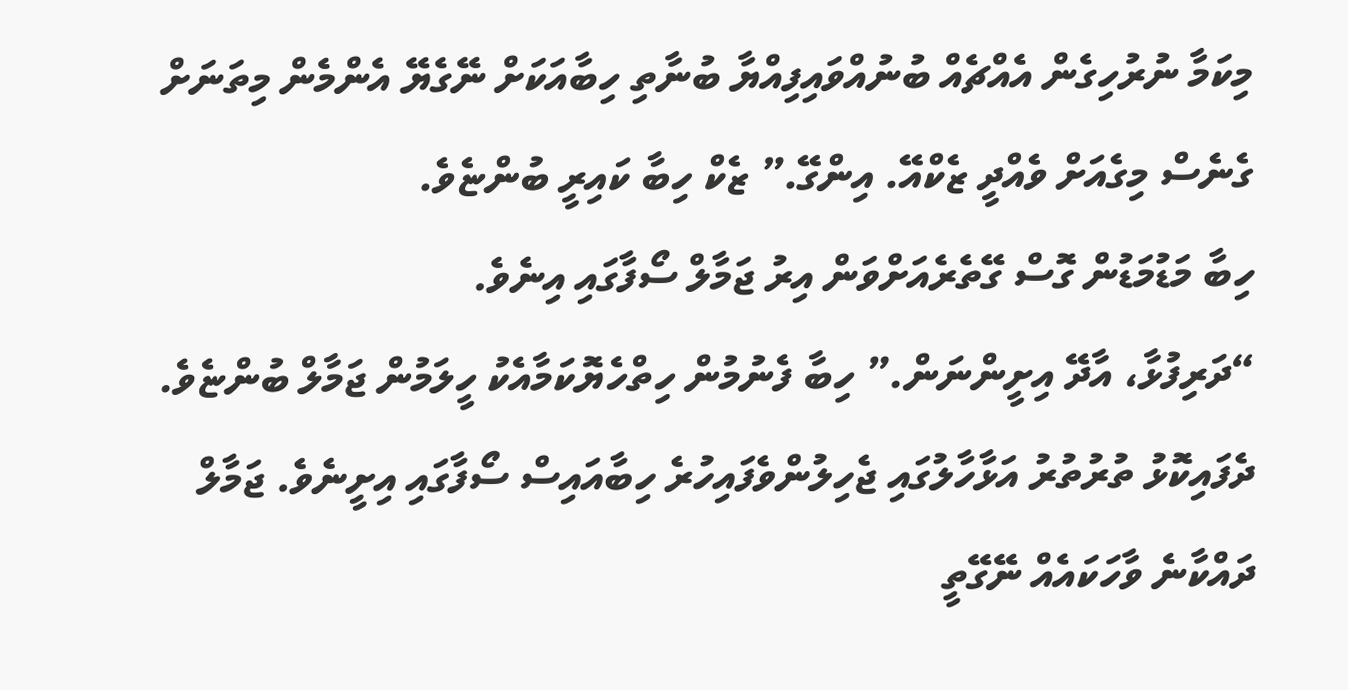މިކަމާ ނުރުހިގެން އެއްޗެއް ބުނުއްވައިފިއްޔާ ބުނާތި ހިބާއަކަށް ނޭގެޔޭ އެންމެން މިތަނަށް ގެނެސް މިގެއަށް ވެއްދީ ޒެކްއޭ. އިންގޭ.” ޒެކް ހިބާ ކައިރީ ބުންޏެވެ.
ހިބާ މަޑުމަޑުން ގޮސް ގޭތެރެއަށްވަން އިރު ޖަމާލް ސޯފާގައި އިނެވެ.
“ދަރިފުޅާ، އާދޭ އިށީންނަން.” ހިބާ ފެނުމުން ހިތްހެޔޮކަމާއެކު ހީލަމުން ޖަމާލް ބުންޏެވެ. ދެފައިކޮޅު ތުރުތުރު އަޅާހާލުގައި ޖެހިލުންވެފައިހުރެ ހިބާއައިސް ސޯފާގައި އިށީނެވެ. ޖަމާލް ދައްކާނެ ވާހަކައެއް ނޭގޭތީ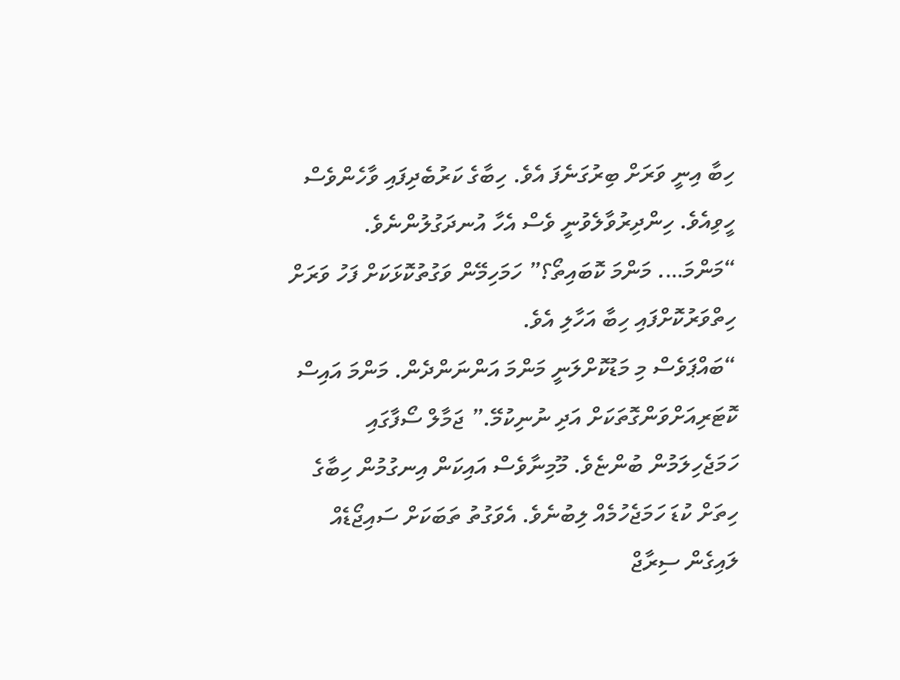ހިބާ އިނީ ވަރަށް ބިރުގަނެފަ އެވެ. ހިބާގެ ކަރުބެދިފައި ވާހެންވެސް ހީވިއެވެ. ހިންދިރުވާލެވުނީ ވެސް އެހާ އުނދަގުލުންނެވެ.
“މަންމަ…. މަންމަ ކޮބައިތޯ؟” ހަމަހިމޭން ވަގުތުކޮޅަކަށް ފަހު ވަރަށް ހިތްވަރުކޮށްފައި ހިބާ އަހާލި އެވެ.
“ބައްޕަވެސް މި މަޑުކޮށްލަނީ މަންމަ އަންނަންދެން. މަންމަ އައިސް ކޮޓަރިއަށްވަންގޮތަކަށް އަދި ނުނިކުމޭ.” ޖަމާލް ސޯފާގައި ހަމަޖެހިލަމުން ބުންޏެވެ. މޫމިނާވެސް އައިކަން އިނގުމުން ހިބާގެ ހިތަށް ކުޑަ ހަމަޖެހުމެއް ލިބުނެވެ. އެވަގުތު ތަބަކަށް ސައިޖޯޑެއް ލައިގެން ސިރާޖް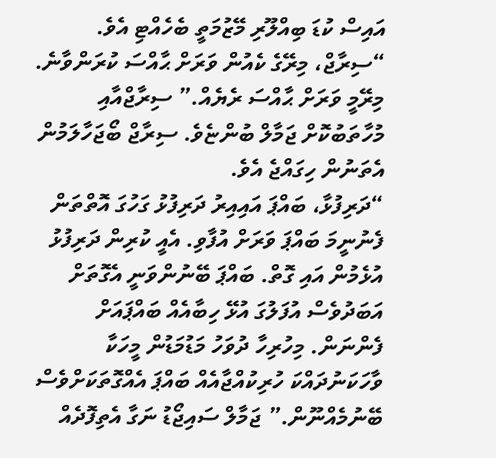އައިސް ކުޑަ ބިއްލޫރި މޭޒުމަތީ ބެހެއްޓި އެވެ.
“ސިރާޖް، މިރޭގެ ކެއުން ވަރަށް ޙާއްސަ ކުރަންވާނެ. މިރޭމީ ވަރަށް ޙާއްސަ ރެޔެއް.” ސިރާޖްއާއި މުހާތަބުކޮށް ޖަމާލް ބުންޏެވެ. ސިރާޖް ބޯޖަހާލަމުން އެތަނުން ހިގައްޖެ އެވެ.
“ދަރިފުޅާ، ބައްޕަ އައިއިރު ދަރިފުޅު ގަހުގަ އޮތްތަން ފެނުނީމަ ބައްޕަ ވަރަށް އުފާވި. އެއީ ކުރިން ދަރިފުޅު އުޅެމުން އައި ގޮތް. ބައްޕަ ބޭނުންވަނީ އެގޮތަށް އަބަދުވެސް އުފަލުގަ އުޅޭ ހިބާއެއް ބައްޕައަށް ފެންނަން. މިހުރިހާ ދުވަހު މަޑުމަޑުން މީހަކާ ވާހަކަނުދައްކަ ހުރިކުއްޖާއެއް ބައްޕަ އެއްގޮތަކަށްވެސް ބޭނުމެއްނޫން.” ޖަމާލް ސައިޖޯޑު ނަގާ އެތިފޮދެއް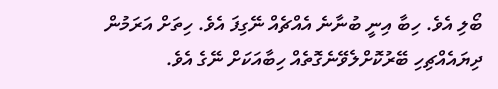ބޯލި އެވެ. ހިބާ އިނީ ބުނާނެ އެއްޗެއް ނޭގިފަ އެވެ. ހިތަށް އަރަމުން ދިޔައެއްޗިހި ބޭރުކޮށްލެވޭނެގޮތެއް ހިބާއަކަށް ނޭގެ އެވެ.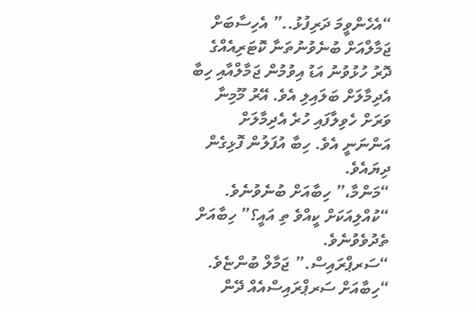“އެހެންވީމަ ދަރިފުޅު..” އެހިސާބަށް ޖަމާލްއަށް ބުނެވުނުތަނާ ކޮޓަރިއެއްގެ ދޮރު ހުޅުވުނު އަޑު އިވުމުން ޖަމާލްއާއި ހިބާ އެދިމާލަށް ބަލައިލި އެވެ. އޭރު މޫމިނާ ވަރަށް ހެވިލާފައި ހުރެ އެދިމާލަށް އަންނަނީ އެވެ. ހިބާ އުފަލުން ފޮޅިގެން ދިޔައެވެ.
“މަންމާ،” ހިބާއަށް ބުނެވުނެވެ. “ކުއްލިއަކަށް ކީއްވެ ތި އައީ؟” ހިބާއަށް ތެދުވެވުނެވެ.
“ސަރޕްރައިސް.” ޖަމާލް ބުންޏެވެ. “ހިބާއަށް ސަރޕްރައިސްއެއް ދޭން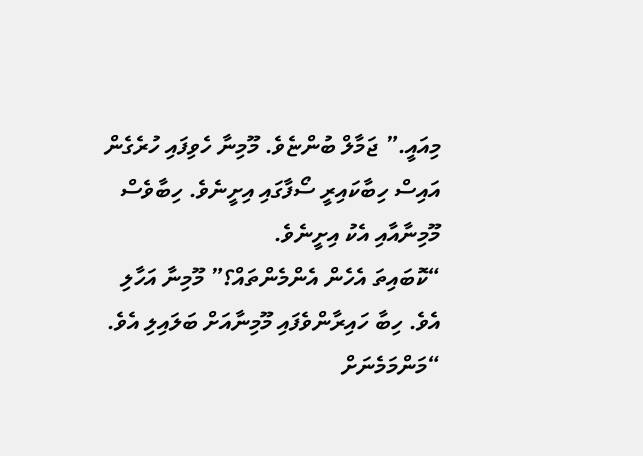މިއައީ.” ޖަމާލް ބުންޏެވެ. މޫމިނާ ހެވިފައި ހުރެގެން އައިސް ހިބާކައިރީ ސޯފާގައި އިށީނެވެ. ހިބާވެސް މޫމިނާއާއި އެކު އިށީނެވެ.
“ކޮބައިތަ އެހެން އެންމެންތައް؟” މޫމިނާ އަހާލި އެވެ. ހިބާ ހައިރާންވެފައި މޫމިނާއަށް ބަލައިލި އެވެ.
“މަންމަމެނަށް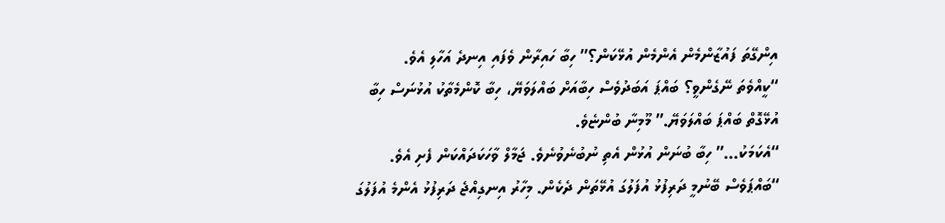އިންގޭތަ ފައުޒާންމެން އެންމެން އުޅޭކަން؟” ހިބާ ހައިރާން ވެފައި އިނދެ އަހާލި އެވެ.
“ކީއްވެތަ ނޭގެންވީ؟ ބައްޕަ އަބަދުވެސް ހިބާއަށް ބައްލަވަޔޭ، ހިބާ ކޮންމެތާކު އުޅުނަސް ހިބާ އުޅޭގޮތް ބައްޕަ ބައްލަވަޔޭ.” މޫމިނާ ބުންޏެވެ.
“އެކަމަކު…” ހިބާ ބުނަން އުޅުން އެތި ނުބުނެވުނެވެ. ޖަމާލް ވާހަކަދައްކަން ފެށި އެވެ.
“ބައްޕަވެސް ބޭނުމީ ދަރިފުޅު އުފަލުގަ އުޅޭތަން ދެކެން. މިހާރު އިނގިއްޖެ ދަރިފުޅު އެންމެ އުފަލުގަ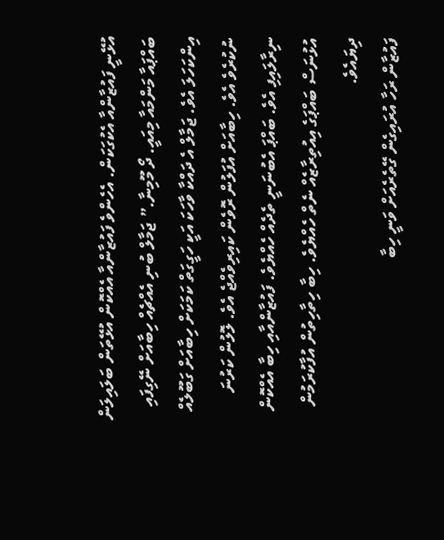އުޅޭނީ ފައުޒާންއާ އެކުގަކަން. އެހެންވެ ފައުޒާންއާ އެއްކޮން އުޅޭތަން ބަލައިލަން ބައްޕައާ މަންމައާ މިއައީ. ދޯ މޫމިނާ.” ޖަމާލް ބުނި އެއްޗެއް ހިބާއަށް ނޭގިފައި އިންކަހަލަ އެވެ. ޖަމާލް އެ ދައްކާ ވާހަކަ އަކީ ހަގީގަތް ކަމަކަށް ހިބާއަށް ގަބޫލެއް ނުކުރެވެ އެވެ. ހިބާއަށް އުފަލުން ރޮވެން ކައިރިވެއްޖެ އެވެ. ލޮލުން ކަރުނަ ނިރާލައިފި އެވެ. ބައްޕަ އެބުނަނީ ތެދެއް ހެއްޔެވެ. ފައުޒާންއާއި ހިބާ އެއްކޮން އުޅުނަސް ބައްޕަގެ އިއުތިރާޒެއް ނެތް ހެއްޔެވެ. ހިބާ ހިތާހިތުން އުފާކުރަމުން ދިޔައެވެ.
ފައުޒާން ރަހާ އުރައިގެން ގޭތެރެއަށް ވަނީ ހިބާ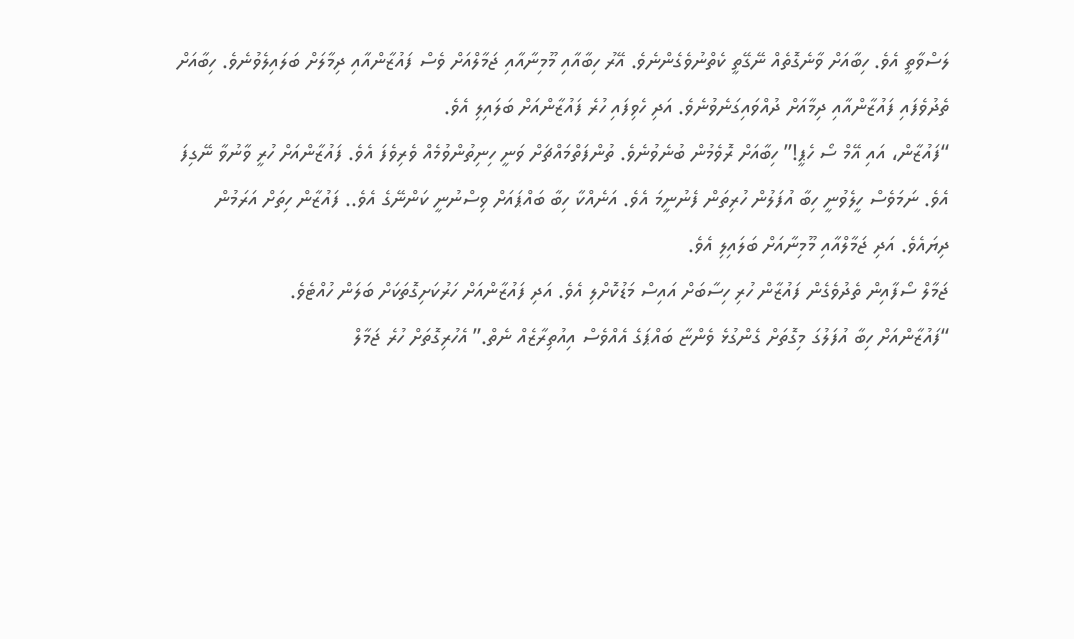ލަސްވާތީ އެވެ. ހިބާއަށް ވާނެގޮތެއް ނޭގޭތީ ކެތްނުވެގެންނެވެ. އޭރު ހިބާއާއި މޫމިނާއާއި ޖަމާލްއަށް ވެސް ފައުޒާންއާއި ދިމާލަށް ބަލައިލެވުނެވެ. ހިބާއަށް ތެދުވެފައި ފައުޒާންއާއި ދިމާއަށް ދުއްވައިގަނެވުނެވެ. އަދި ހެވިފައި ހުރެ ފައުޒާންއަށް ބަލައިލި އެވެ.
“ފައުޒާން، އައި އޭމް ސޯ ހެޕީ!” ހިބާއަށް ރޮވެމުން ބުނެވުނެވެ. ތުންފަތްމައްޗަށް ވަނީ ހިނިތުންވުމެއް ވެރިވެފަ އެވެ. ފައުޒާންއަށް ހުރީ ވާނުވާ ނޭގިފަ އެވެ. ނަމަވެސް ހީލެވުނީ ހިބާ އުފަލުން ހުރިތަން ފެނުނީމަ އެވެ. އަނެއްކާ ހިބާ ބައްޕައަށް ވިސްނުނީ ކަންނޭގެ އެވެ.. ފައުޒާން ހިތަށް އަރަމުން ދިޔައެވެ. އަދި ޖަމާލްއާއި މޫމިނާއަށް ބަލައިލި އެވެ.
ޖަމާލް ސޯފާއިން ތެދުވެގެން ފައުޒާން ހުރި ހިސާބަށް އައިސް މަޑުކޮށްލި އެވެ. އަދި ފައުޒާންއަށް ހަރުކަށިގޮތަކަށް ބަލަން ހުއްޓެވެ.
“ފައުޒާންއަށް ހިބާ އުފަލުގަ މިގޮތަށް ގެންގުޅެ ވެންޏާ ބައްޕަގެ އެއްވެސް އިއުތިރާޒެއް ނެތް.” އެހުރިގޮތަށް ހުރެ ޖަމާލް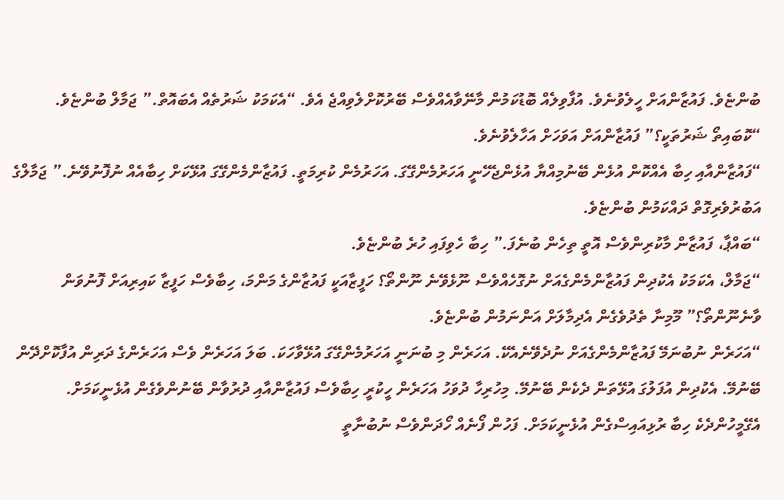ބުންޏެވެ. ފައުޒާންއަށް ހީލެވުނެވެ. އުފާވިލެއް ބޮޑުކަމުން މާނޭވާއެއްވެސް ބޭރުކޮށްލެވިއްޖެ އެވެ. “އެކަމަކު ޝަރުތެއް އެބައޮތް.” ޖަމާލް ބުންޏެވެ.
“ކޮބައިތޯ ޝަރުތަކީ؟” ފައުޒާންއަށް އަވަހަށް އަހާލެވުނެވެ.
“ފައުޒާންއާއި ހިބާ އެއްކޮން އުޅެން ބޭނުމިއްޔާ އުޅެންޖެހޭނީ އަހަރުމެންގޭގަ. އަހަރުމެން ކުރިމަތީ. ފައުޒާންމެންގޭގަ އުޅޭކަށް ހިބާއެއް ނުފޮނުވޭނެ.” ޖަމާލްގެ އަބުރުވެރިގޮތް ދައްކަމުން ބުންޏެވެ.
“ބައްޕާ، ފައުޒާން މާކުރިންވެސް އޮތީ ތިހެން ބުނެފަ.” ހިބާ ހެވިފައި ހުރެ ބުންޏެވެ.
“ޖަމާލް، އެކަމަކު އެކުދިން ފައުޒާންމެންގެއަށް ނުގޮހެއްވެސް ނޫޅެވޭނެ ނޫންތޯ؟ ހަފީޒާއަކީ ފައުޒާންގެ މަންމަ، ހިބާވެސް ހަފީޒާ ކައިރިއަށް ފޮނުވަން ވާނެނޫންތޯ؟” މޫމިނާ ތެދުވެގެން އެދިމާލަށް އަންނަމުން ބުންޏެވެ.
“އަހަރެން ނުބުނަމޭ ފައުޒާންމެންގެއަށް ނުދެވޭނެއެކޭ. އަހަރެން މި ބުނަނީ އަހަރުމެންގޭގަ އުޅޭވާހަކަ. ބަލަ އަހަރެން ވެސް އަހަރެންގެ ދަރިން އުފާކޮށްދޭން ބޭނުމޭ. އެކުދިން އުފަލުގަ އުޅޭތަން ދެކެން ބޭނުމޭ. މިހުރިހާ ދުވަހު އަހަރެން ހީކުރީ ހިބާވެސް ފައުޒާންއާއި ދުރުވާން ބޭނުންވެގެން އުޅެނީކަމަށް. އެގޭމީހުންދެކެ ހިބާ ރުޅިއައިސްގެން އުޅެނީކަމަށް. ފަހުން ފޯނެއް ހޯދަންވެސް ނުބުނާތީ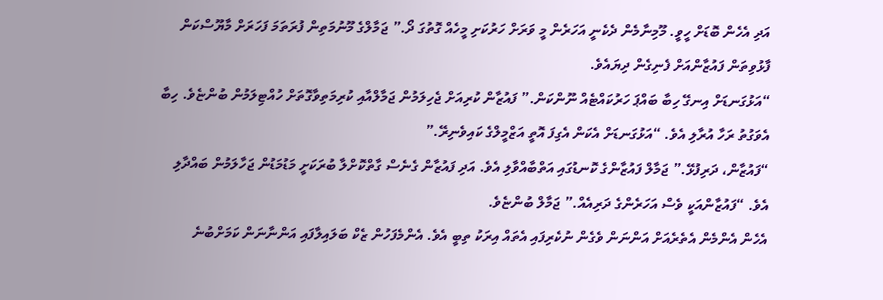އަދި އެހެން ބޮޑަށް ހީވީ. މޫމިނާމެން ދެކެނީ އަހަރެން މީ ވަރަށް ހަރުކަށި މީހެއް ގޮތުގަ ދޯ.” ޖަމާލްގެ މޫނުމަތިން ފުރަތަމަ ފަހަރަށް މާޔޫސްކަން ފާޅުވިތަން ފައުޒާންއަށް ފެނިގެން ދިޔައެވެ.
“އަޅުގަނޑަށް އިނގޭ ހިބާ ބައްޕަ ހަރުކައްޓެއް ނޫންކަން.” ފައުޒާން ކުރިއަށް ޖެހިލަމުން ޖަމާލްއާއި ކުރިމަތިވާގޮތަށް ހުއްޓިލަމުން ބުންޏެވެ. ހިބާ އެވަގުތު ރަހާ އުރާލި އެވެ. “އަޅުގަނޑަށް އެކަން އެގިފަ އޮތީ އަޒްމީލްގެ ކައިވެނިރޭ.”
“ފައުޒާން، ދަރިފުޅޭ.” ޖަމާލް ފައުޒާންގެ ކޮނޑުގައި އަތްބާއްވާލި އެވެ. އަދި ފައުޒާން ގެނެސް ގާތްކޮށްލާ ބުރަކަށީ މަޑުމަޑުން ޖަހާލަމުން ބައްދާލި އެވެ. “ފައުޒާންއަކީ ވެސް އަހަރެންގެ ދަރިއެއް.” ޖަމާލް ބުންޏެވެ.
އެހެން އެންމެން އެތެރެއަށް އަންނަން ވެގެން ނުކެރިފައި އެތައް އިރަކު ތިބީ އެވެ. އެންމެފަހުން ޒެކް ބަލައިލާފައި އަންނާނަން ކަމަށްބުނެ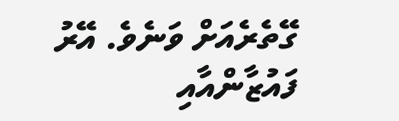ގޭތެރެއަށް ވަނެވެ. އޭރު ފައުޒާންއާއި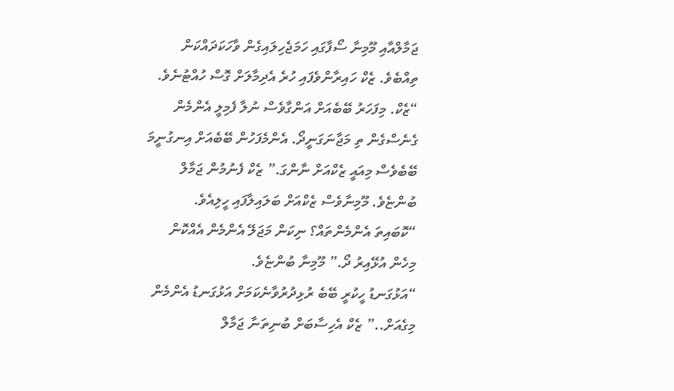ޖަމާލްއާއި މޫމިނާ ސޯފާގައި ހަމަޖެހިލައިގެން ވާހަކަދައްކަން ތިއްބެވެ. ޒެކް ހައިރާންވެފައި ހުރެ އެދިމާލަށް ގޮސް ހުއްޓުނެވެ.
“ޒެކް. މިފަހަރު ބޭބެއަށް އަންގާވެސް ނުލާ ފެމިލީ އެންމެން ގެނެސްގެން ތި މަޖާނަގަނީދޯ. އެންމެފަހުން ބޭބެއަށް އިނގުނީމަ ބޭބެވެސް މިއައީ ޒެކްއަށް ނާންގަ.” ޒެކް ފެނުމުން ޖަމާލް ބުންޏެވެ. މޫމިނާވެސް ޒެކްއަށް ބަލައިލާފައި ހީލިއެވެ.
“ކޮބައިތަ އެންމެންތައް؟ ނިކަން މަޖަލޭ އެންމެން އެއްކޮން މިހެން އުޅޭއިރު ދޯ.” މޫމިނާ ބުންޏެވެ.
“އަޅުގަނޑު ހީކުރީ ބޭބެ ރުޅިދުރުވާނެކަމަށް އަޅުގަނޑު އެންމެން މިގެއަށް..” ޒެކް އެހިސާބަށް ބުނިތަނާ ޖަމާލް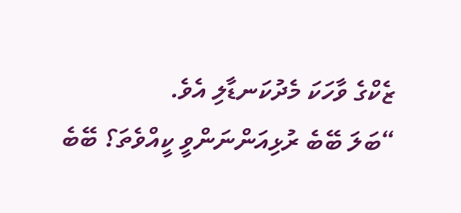ޒެކްގެ ވާހަކަ މެދުކަނޑާލި އެވެ.
“ބަލަ ބޭބެ ރުޅިއަންނަންވީ ކީއްވެތަ؟ ބޭބެ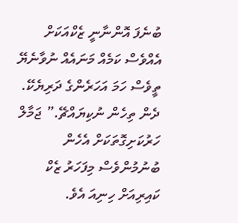ބުނެފަ އޮންނާނީ ޒެކްއަކަށް އެއްވެސް ކަމެއް މަނައެއް ނުވާނެޔޭ ތީވެސް ހަމަ އަހަރެންގެ ދަރިޔެކޭ. ދެން ތިހެން ނުކިޔައްޗޭ.” ޖަމާލް ހަރުކަށިގޮތަކަށް އެހެން ބުނުމުންވެސް މިފަހަރު ޒެކް ކައިރިއަށް ހިނިއަ އެވެ.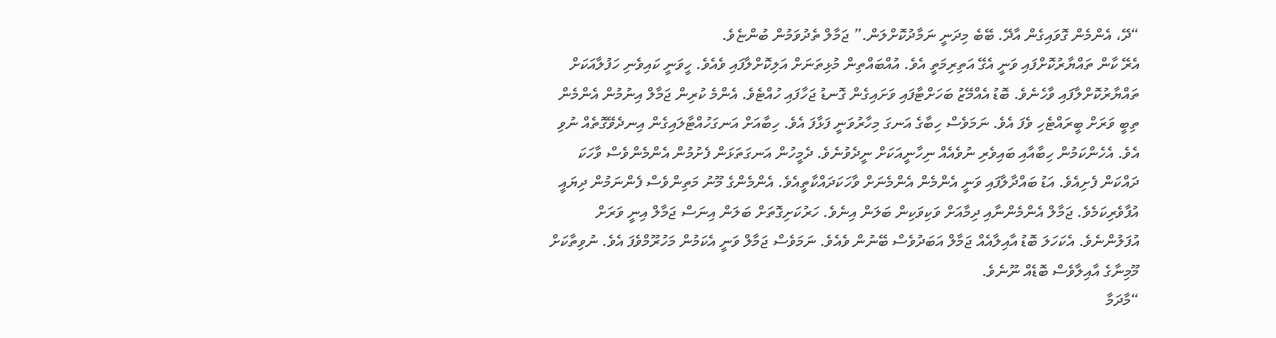“ދޭ، އެންމެން ގޮވައިގެން އާދޭ. ބޭބެ މިދަނީ ނަމާދުކޮށްލަން.” ޖަމާލް ތެދުވަމުން ބުންޏެވެ.
އެރޭ ކާން ތައްޔާރުކޮށްފައި ވަނީ އެގޭ އަތިރިމަތީ އެވެ. އުއްބައްތިން މުޅިތަނަށް އަލިކޮށްލާފައި ވެއެވެ. ހީވަނީ ކައިވެނި ހަފުލާއަކަށް ތައްޔާރުކޮށްލާފައި ވާހެނެވެ. ބޮޑު އެއްމޭޒު ބަހަށްޓާފައި ވަށައިގެން ގޮނޑު ޖަހާފައި ހުއްޓެވެ. އެންމެ ކުރިން ޖަމާލް އިނުމުން އެންމެން ތިބީ ވަރަށް ބީރައްޓެހި ވެފަ އެވެ. ނަމަވެސް ހިބާގެ އަނގަ މިހާރުވަނީ ފަޅާފަ އެވެ. ހިބާއަށް އަނގަހުއްޓާލައިގެން އިނދެވޭގޮތެއް ނުވި އެވެ. އެހެންކަމުން ހިބާއާއި ބައިވެރި ނުވެއެއް ނިހާނީއަކަށް ނީދެވުނެވެ. ދެމީހުން އަނގަތަޅަން ފެށުމުން އެންމެންވެސް ވާހަކަ ދައްކަން ފެށިއެވެ. އަޑު ބައްދާލާފައި ވަނީ އެންމެން އެންމެނަށް ވާހަކަދައްކާތީއެވެ. އެންމެންގެ މޫނު މަތިންވެސް ފެންނަމުން ދިޔައީ އުފާވެރިކަމެވެ. ޖަމާލް އެންމެންނާއި ދިމާއަށް ވަކިވަކިން ބަލަން އިނެވެ. ހަރުކަށިގޮތަށް ބަލަން އިނަސް ޖަމާލް އިނީ ވަރަށް އުފަލުންނެވެ. އެކަހަލަ ބޮޑު އާއިލާއެއް ޖަމާލް އަބަދުވެސް ބޭނުން ވެއެވެ. ނަމަވެސް ޖަމާލް ވަނީ އެކަމުން މަހުރޫމްވެފަ އެވެ. ނުވިތާކަށް މޫމިނާގެ އާއިލާވެސް ބޮޑެއް ނޫނެވެ.
“މާދަމާ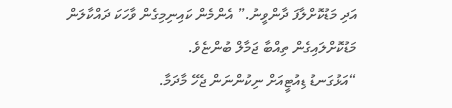އަދި މަޑުކޮށްލާފަ ދާންވީނު.” އެންމެން ކައިނިމިގެން ވާހަކަ ދައްކާލަން މަޑުކޮށްލައިގެން ތިއްބާ ޖަމާލް ބުންޏެވެ.
“އަޅުގަނޑު ޑިއުޓީއަށް ނިކުންނަން ޖެހޭ މާދަމާ.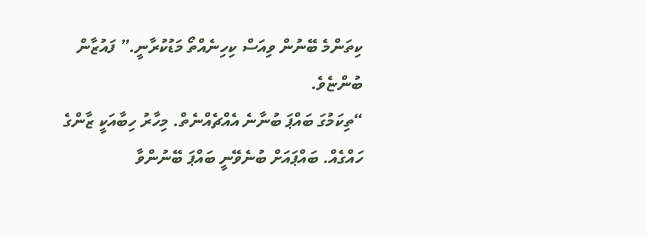ކިތަންމެ ބޭނުން ވިއަސް ކިހިނެއްތޯ މަޑުކުރާނީ.” ފައުޒާން ބުންޏެވެ.
“ތިކަމުގަ ބައްޕަ ބުނާނެ އެއްޗެއްނެތް. މިހާރު ހިބާއަކީ ޒާންގެ ހައްގެއް. ބައްޕައަށް ބުނެވޭނީ ބައްޕަ ބޭނުންވާ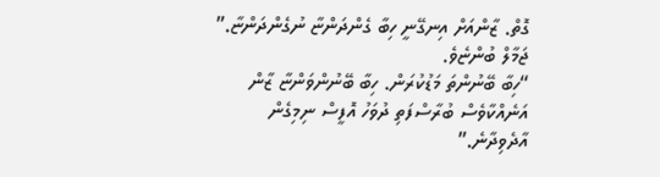ގޮތް. ޒާންއަށް އިނގޭނީ ހިބާ ގެންދަންޏާ ނުގެންދަންޏާ.” ޖަމާލް ބުންޏެވެ.
“ހިބާ ބޭނުންތަ މަޑުކުރަން. ހިބާ ބޭނުންވަންޏާ ޒާން އަނެއްކާވެސް ބުރާސްފަތި ދުވަހު އޮފީސް ނިމިގެން އާދެވިދާނެ.”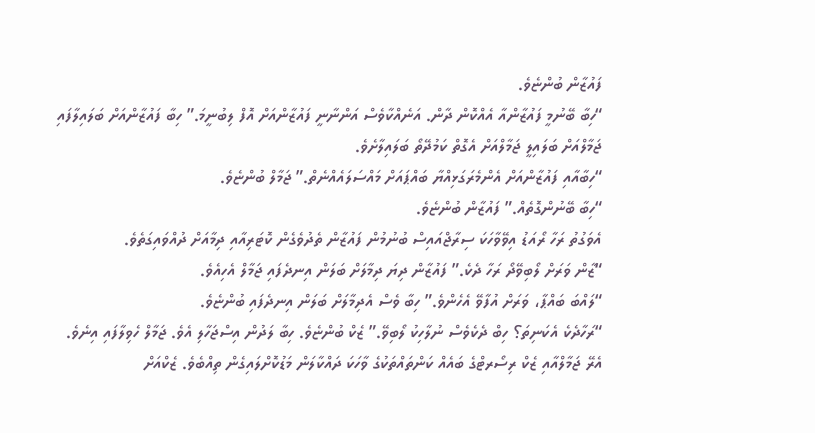ފައުޒާން ބުންޏެވެ.
“ހިބާ ބޭނުމީ ފައުޒާންއާ އެއްކޮން ދާން. އަނެއްކާވެސް އަންނާނީ ފައުޒާންއަށް އޮފް ލިބުނީމަ.” ހިބާ ފައުޒާންއަށް ބަލައިލާފައި ޖަމާލްއަށް ބަލައިލީ ޖަމާލްއަށް އެގޮތް ކަމުދޭތޯ ބަލައިލާށެވެ.
“ހިބާއާއި ފައުޒާންއަށް އެންމެރަގަޅިއްޔާ ބައްޕައަށް މައްސަލައެއްނެތް.” ޖަމާލް ބުންޏެވެ.
“ހިބާ ބޭނުންގޮތެއް.” ފައުޒާން ބުންޏެވެ.
އެވަގުތު ރަހާ ރޯއަޑު އިވޭވާހަކަ ސިރާޖްއައިސް ބުނުމުން ފައުޒާން ތެދުވެގެން ކޮޓަރިއާއި ދިމާއަށް ދުއްވައިގަތެވެ.
“ޒާން ވަރަށް ލޯބިވޭދޯ ރަހާ ދެކެ.” ފައުޒާން ދިޔަ ދިމާލަށް ބަލަން އިނދެފައި ޖަމާލް އެހިއެވެ.
“ލައްބަ ބައްޕާ، ވަރަށް އުފާވޭ އެހެންވެ.” ހިބާ ވެސް އެދިމާލަށް ބަލަން އިނދެފައި ބުންޏެވެ.
“ރަހާދެކެ އެކަނިތަ؟ ހިބް ދެކެވެސް ނުލާހިކު ލޯބިވޭ.” ޒެކް ބުންޏެވެ. ހިބާ ލަދުން އިސްޖަހާލި އެވެ. ޖަމާލް ހެވިލާފައި އިނެވެ.
އެރޭ ޖަމާލްއާއި ޒެކް ރިސޯރޓްގެ ބައެއް ކަންތައްތަކުގެ ވާހަކަ ދައްކާލަން މަޑުކޮށްލައިގެން ތިއްބެވެ. ޒެކްއަށް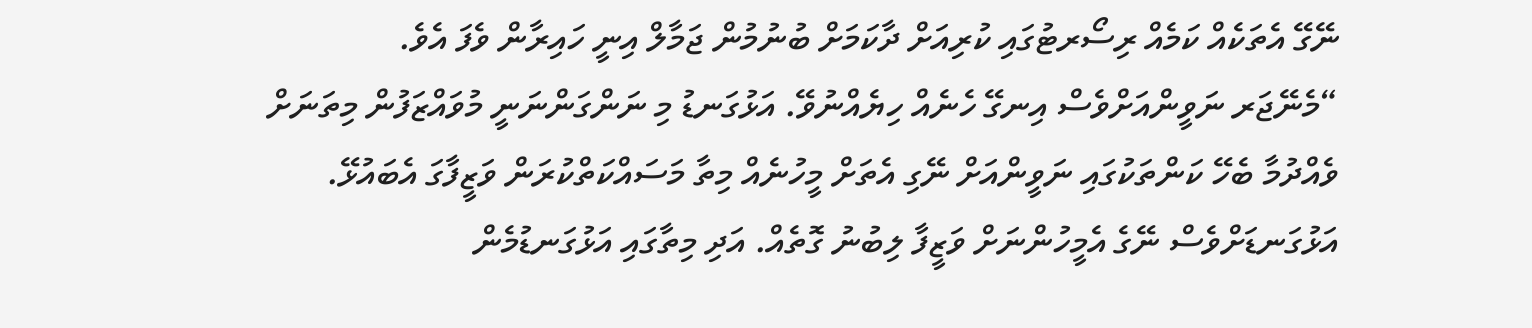ނޭގޭ އެތަކެއް ކަމެއް ރިސޯރޓުގައި ކުރިއަށް ދާކަމަށް ބުނުމުން ޖަމާލް އިނީ ހައިރާން ވެފަ އެވެ.
“މެނޭޖަރ ނަވީންއަށްވެސް އިނގޭ ހެނެއް ހިޔެއްނުވޭ. އަޅުގަނޑު މި ނަންގަންނަނީ މުވައްޒަފުން މިތަނަށް ވެއްދުމާ ބެހޭ ކަންތަކުގައި ނަވީންއަށް ނޭގި އެތަށް މީހުނެއް މިތާ މަސައްކަތްކުރަން ވަޒީފާގަ އެބައުޅޭ. އަޅުގަނޑަށްވެސް ނޭގެ އެމީހުންނަށް ވަޒީފާ ލިބުނު ގޮތެއް. އަދި މިތާގައި އަޅުގަނޑުމެން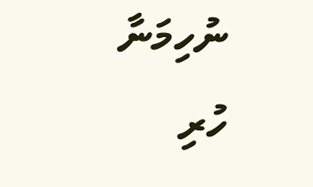ނުހިމަނާ ހުރި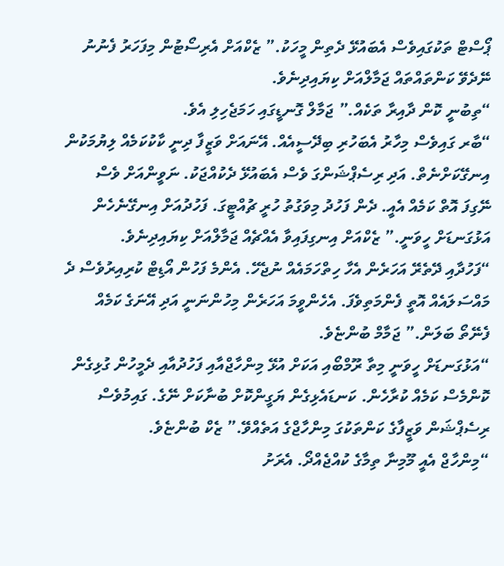ޕޯސްޓް ތަކުގައިވެސް އެބައުޅޭ ދެތިން މީހަކު.” ޒެކްއަށް އެރިސޯޓުން މިފަހަރު ފެނުނު ނޭދެވޭ ކަންތައްތައް ޖަމާލްއަށް ކިޔައިދިނެވެ.
“ތިބުނީ ކޮން ދާއިރާ ތަކެއް.” ޖަމާލް ގޮނޑީގައި ހަމަޖެހިލި އެވެ.
“ބާރ ގައިވެސް މިހާރު އެބަހުރި ބިދޭސީއެއް. އޭނައަށް ވަޒީފާ ދިނީ ކާކުކަމެއް ލިޔުމަކުން އިނގޭކަށްނެތް. އަދި ރިސެޕްޝަންގަ ވެސް އެބައުޅޭ ދެކުއްޖަކު. ނަވީންއަށް ވެސް ނޭގިފަ އޮތް ކަމެއް އެއީ. ދެން ފަހުދު މިވަގުތު ހުރީ ޗުއްޓީގަ. ފަހުދުއަށް އިނގޭނެހެން އަޅުގަނޑަށް ހީވަނީ.” ޒެކްއަށް އިނގިފައިވާ އެއްޗެއް ޖަމާލްއަށް ކިޔައިދިނެވެ.
“ފަހުދާއި ދޭތެރޭ އަހަރެން އެހާ ހިތްހަމައެއް ނުޖެހޭ. އެންމެ ފަހުން އޯޑިޓް ކުރިއިރުވެސް ދެ މައްސަލައެއް އޮތީ ފެންމަތިވެފަ. އެހެންވީމަ އަހަރެން މިހުންނަނީ އަދި އޭނަގެ ކަމެއް ފެނޭތޯ ބަލަން.” ޖަމާމް ބުންޏެވެ.
“އަޅުގަނޑަށް ހީވަނީ މިތާ ރޫމްބޯއި އަކަށް އުޅޭ މިންހާޖްއާއި ފަހުދުއާއި ދެމީހުން ގުޅިގެން ކޮންމެސް ކަމެއް ކުރާހެން. ކަނޑައެޅިގެން ޔަގީންކޮށް ބުނާކަށް ނޭގެ. ގައިމުވެސް ރިސެޕްޝަން ވަޒީފާގެ ކަންތަކުގަ މިންހާޖްގެ އަތެއްވޭ.” ޒެކް ބުންޏެވެ.
“މިންހާޖް އެއީ މޫމިނާ ތިމާގެ ކުއްޖެއްދޯ. އެރަށު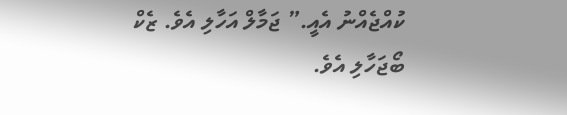ކުއްޖެއްނު އެއީ.” ޖަމާލް އަހާލި އެވެ. ޒެކް ބޯޖަހާލި އެވެ.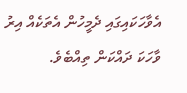އެވާހަކައިގައި ދެމީހުން އެތަކެއް އިރު ވާހަކަ ދައްކަން ތިއްބެވެ.